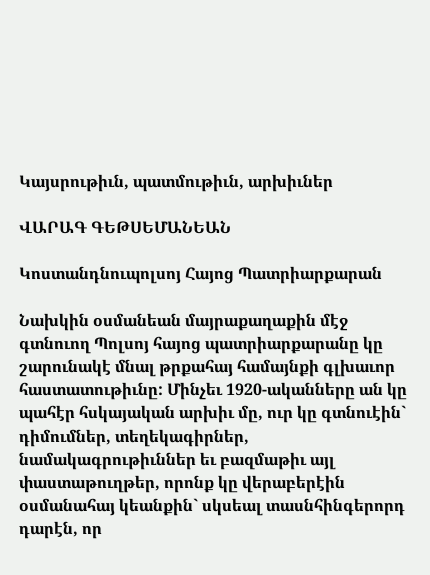Կայսրութիւն, պատմութիւն, արխիւներ

ՎԱՐԱԳ ԳԵԹՍԵՄԱՆԵԱՆ

Կոստանդնուպոլսոյ Հայոց Պատրիարքարան

Նախկին օսմանեան մայրաքաղաքին մէջ գտնուող Պոլսոյ հայոց պատրիարքարանը կը շարունակէ մնալ թրքահայ համայնքի գլխաւոր հաստատութիւնը: Մինչեւ 1920-ականները ան կը պահէր հսկայական արխիւ մը, ուր կը գտնուէին` դիմումներ, տեղեկագիրներ, նամակագրութիւններ եւ բազմաթիւ այլ փաստաթուղթեր, որոնք կը վերաբերէին օսմանահայ կեանքին` սկսեալ տասնհինգերորդ դարէն, որ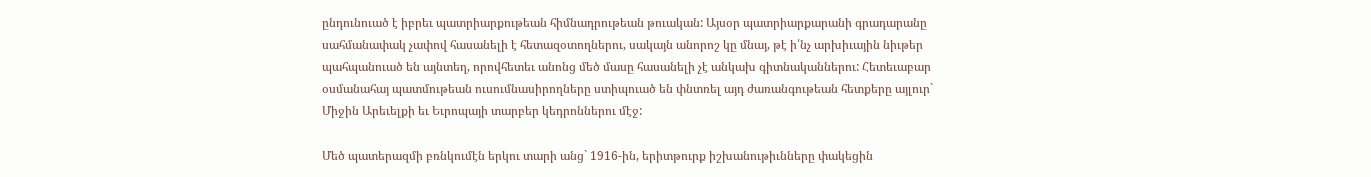ընդունուած է իբրեւ պատրիարքութեան հիմնադրութեան թուական: Այսօր պատրիարքարանի գրադարանը սահմանափակ չափով հասանելի է հետազօտողներու, սակայն անորոշ կը մնայ, թէ ի՛նչ արխիւային նիւթեր պահպանուած են այնտեղ, որովհետեւ անոնց մեծ մասը հասանելի չէ անկախ գիտնականներու: Հետեւաբար օսմանահայ պատմութեան ուսումնասիրողները ստիպուած են փնտռել այդ ժառանգութեան հետքերը այլուր` Միջին Արեւելքի եւ Եւրոպայի տարբեր կեդրոններու մէջ:

Մեծ պատերազմի բռնկումէն երկու տարի անց` 1916-ին, երիտթուրք իշխանութիւնները փակեցին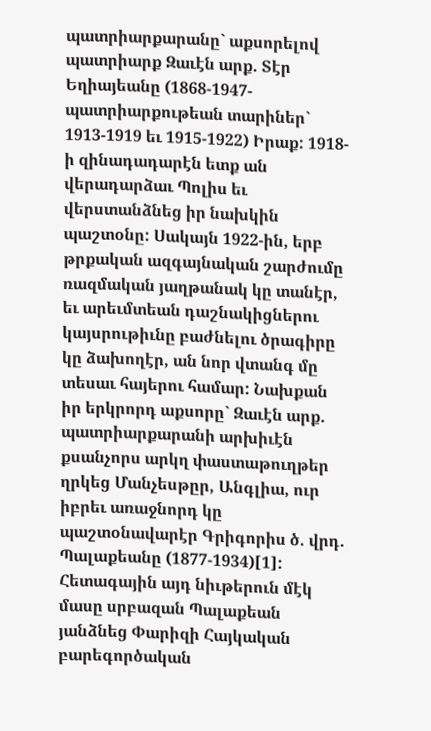պատրիարքարանը` աքսորելով պատրիարք Զաւէն արք. Տէր Եղիայեանը (1868-1947- պատրիարքութեան տարիներ` 1913-1919 եւ 1915-1922) Իրաք: 1918-ի զինադադարէն ետք ան վերադարձաւ Պոլիս եւ վերստանձնեց իր նախկին պաշտօնը: Սակայն 1922-ին, երբ թրքական ազգայնական շարժումը ռազմական յաղթանակ կը տանէր, եւ արեւմտեան դաշնակիցներու կայսրութիւնը բաժնելու ծրագիրը կը ձախողէր, ան նոր վտանգ մը տեսաւ հայերու համար: Նախքան իր երկրորդ աքսորը` Զաւէն արք. պատրիարքարանի արխիւէն քսանչորս արկղ փաստաթուղթեր ղրկեց Մանչեսթըր, Անգլիա, ուր իբրեւ առաջնորդ կը պաշտօնավարէր Գրիգորիս ծ. վրդ. Պալաքեանը (1877-1934)[1]: Հետագային այդ նիւթերուն մէկ մասը սրբազան Պալաքեան յանձնեց Փարիզի Հայկական բարեգործական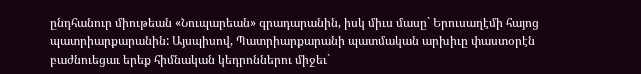ընդհանուր միութեան «Նուպարեան» գրադարանին, իսկ միւս մասը` Երուսաղէմի հայոց պատրիարքարանին: Այսպիսով, Պատրիարքարանի պատմական արխիւը փաստօրէն բաժնուեցաւ երեք հիմնական կեդրոններու միջեւ`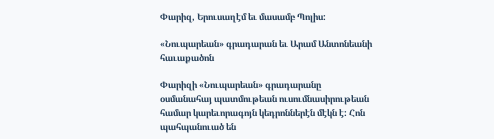Փարիզ, Երուսաղէմ եւ մասամբ Պոլիս:

«Նուպարեան» գրադարան եւ Արամ Անտոնեանի հաւաքածոն

Փարիզի «Նուպարեան» գրադարանը օսմանահայ պատմութեան ուսումնասիրութեան համար կարեւորագոյն կեդրոններէն մէկն է: Հոն պահպանուած են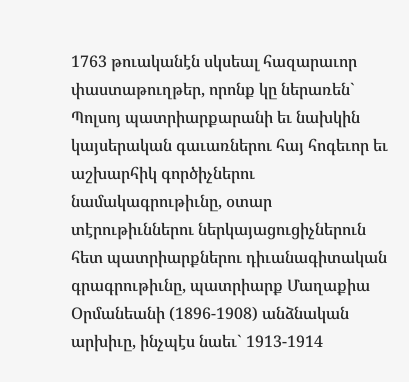1763 թուականէն սկսեալ հազարաւոր փաստաթուղթեր, որոնք կը ներառեն` Պոլսոյ պատրիարքարանի եւ նախկին կայսերական գաւառներու հայ հոգեւոր եւ աշխարհիկ գործիչներու նամակագրութիւնը, օտար տէրութիւններու ներկայացուցիչներուն հետ պատրիարքներու դիւանագիտական գրագրութիւնը, պատրիարք Մաղաքիա Օրմանեանի (1896-1908) անձնական արխիւը, ինչպէս նաեւ` 1913-1914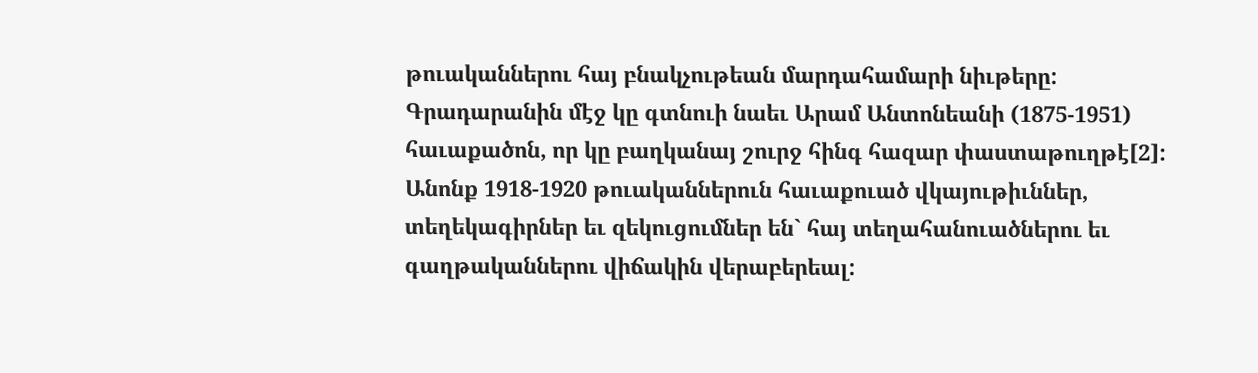թուականներու հայ բնակչութեան մարդահամարի նիւթերը: Գրադարանին մէջ կը գտնուի նաեւ Արամ Անտոնեանի (1875-1951) հաւաքածոն, որ կը բաղկանայ շուրջ հինգ հազար փաստաթուղթէ[2]: Անոնք 1918-1920 թուականներուն հաւաքուած վկայութիւններ, տեղեկագիրներ եւ զեկուցումներ են` հայ տեղահանուածներու եւ գաղթականներու վիճակին վերաբերեալ: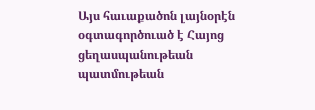Այս հաւաքածոն լայնօրէն օգտագործուած է Հայոց ցեղասպանութեան պատմութեան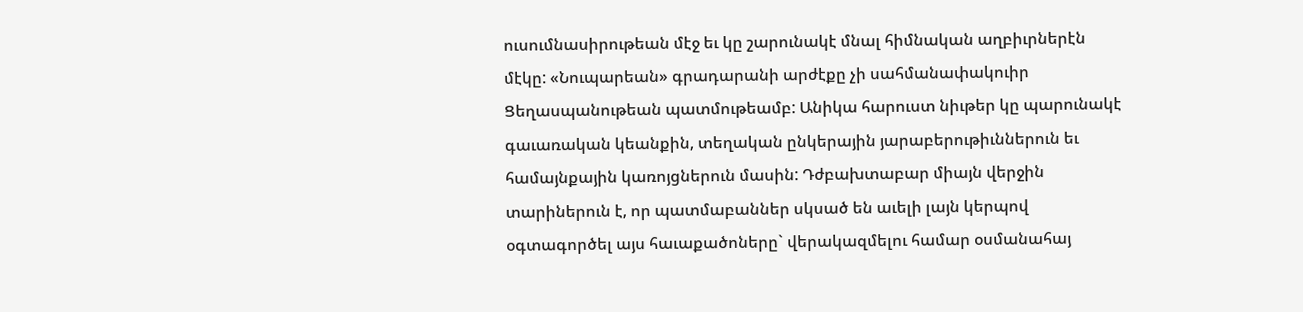ուսումնասիրութեան մէջ եւ կը շարունակէ մնալ հիմնական աղբիւրներէն մէկը: «Նուպարեան» գրադարանի արժէքը չի սահմանափակուիր Ցեղասպանութեան պատմութեամբ: Անիկա հարուստ նիւթեր կը պարունակէ գաւառական կեանքին, տեղական ընկերային յարաբերութիւններուն եւ համայնքային կառոյցներուն մասին: Դժբախտաբար միայն վերջին տարիներուն է, որ պատմաբաններ սկսած են աւելի լայն կերպով օգտագործել այս հաւաքածոները` վերակազմելու համար օսմանահայ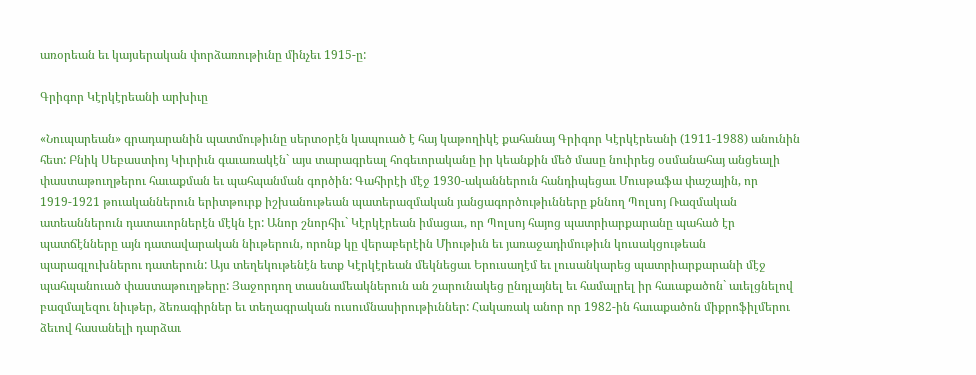առօրեան եւ կայսերական փորձառութիւնը մինչեւ 1915-ը:

Գրիգոր Կէրկէրեանի արխիւը

«Նուպարեան» գրադարանին պատմութիւնը սերտօրէն կապուած է հայ կաթողիկէ քահանայ Գրիգոր Կէրկէրեանի (1911-1988) անունին հետ: Բնիկ Սեբաստիոյ Կիւրիւն գաւառակէն` այս տարագրեալ հոգեւորականը իր կեանքին մեծ մասը նուիրեց օսմանահայ անցեալի փաստաթուղթերու հաւաքման եւ պահպանման գործին: Գահիրէի մէջ 1930-ականներուն հանդիպեցաւ Մուսթաֆա փաշային, որ 1919-1921 թուականներուն երիտթուրք իշխանութեան պատերազմական յանցագործութիւնները քննող Պոլսոյ Ռազմական ատեաններուն դատաւորներէն մէկն էր: Անոր շնորհիւ` Կէրկէրեան իմացաւ, որ Պոլսոյ հայոց պատրիարքարանը պահած էր պատճէնները այն դատավարական նիւթերուն, որոնք կը վերաբերէին Միութիւն եւ յառաջադիմութիւն կուսակցութեան պարագլուխներու դատերուն: Այս տեղեկութենէն ետք Կէրկէրեան մեկնեցաւ Երուսաղէմ եւ լուսանկարեց պատրիարքարանի մէջ պահպանուած փաստաթուղթերը: Յաջորդող տասնամեակներուն ան շարունակեց ընդլայնել եւ համալրել իր հաւաքածոն` աւելցնելով բազմալեզու նիւթեր, ձեռագիրներ եւ տեղագրական ուսումնասիրութիւններ: Հակառակ անոր որ 1982-ին հաւաքածոն միքրոֆիլմերու ձեւով հասանելի դարձաւ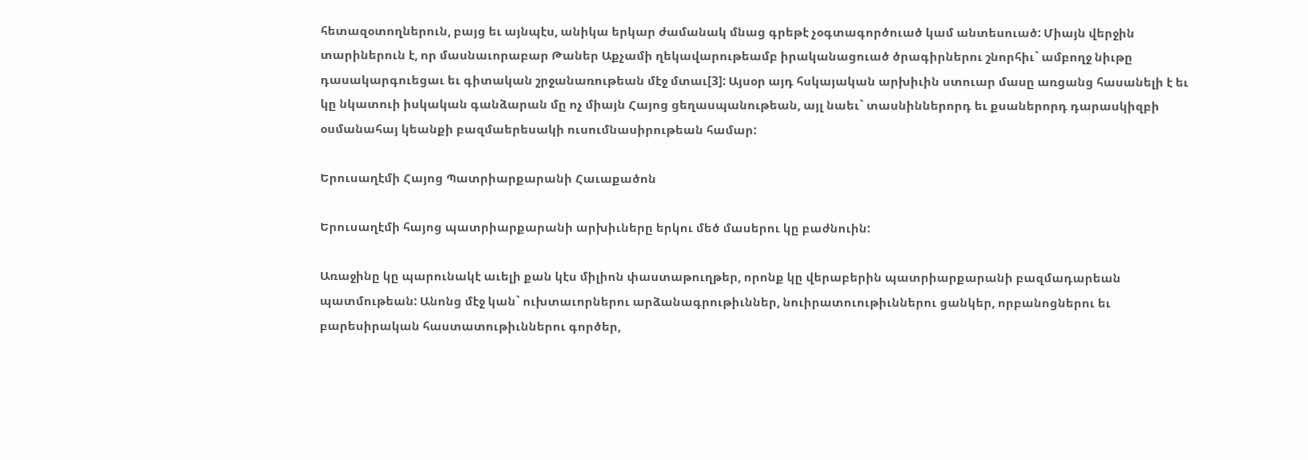հետազօտողներուն, բայց եւ այնպէս, անիկա երկար ժամանակ մնաց գրեթէ չօգտագործուած կամ անտեսուած: Միայն վերջին տարիներուն է, որ մասնաւորաբար Թաներ Աքչամի ղեկավարութեամբ իրականացուած ծրագիրներու շնորհիւ` ամբողջ նիւթը դասակարգուեցաւ եւ գիտական շրջանառութեան մէջ մտաւ[3]: Այսօր այդ հսկայական արխիւին ստուար մասը առցանց հասանելի է եւ կը նկատուի իսկական գանձարան մը ոչ միայն Հայոց ցեղասպանութեան, այլ նաեւ` տասնիններորդ եւ քսաներորդ դարասկիզբի օսմանահայ կեանքի բազմաերեսակի ուսումնասիրութեան համար:

Երուսաղէմի Հայոց Պատրիարքարանի Հաւաքածոն

Երուսաղէմի հայոց պատրիարքարանի արխիւները երկու մեծ մասերու կը բաժնուին:

Առաջինը կը պարունակէ աւելի քան կէս միլիոն փաստաթուղթեր, որոնք կը վերաբերին պատրիարքարանի բազմադարեան պատմութեան: Անոնց մէջ կան` ուխտաւորներու արձանագրութիւններ, նուիրատուութիւններու ցանկեր, որբանոցներու եւ բարեսիրական հաստատութիւններու գործեր,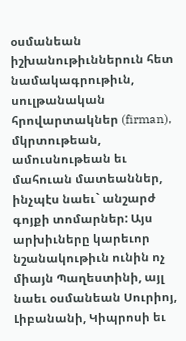օսմանեան իշխանութիւններուն հետ նամակագրութիւն, սուլթանական հրովարտակներ (firman), մկրտութեան, ամուսնութեան եւ մահուան մատեաններ, ինչպէս նաեւ` անշարժ գոյքի տոմարներ: Այս արխիւները կարեւոր նշանակութիւն ունին ոչ միայն Պաղեստինի, այլ նաեւ օսմանեան Սուրիոյ, Լիբանանի, Կիպրոսի եւ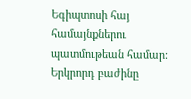Եգիպտոսի հայ համայնքներու պատմութեան համար: Երկրորդ բաժինը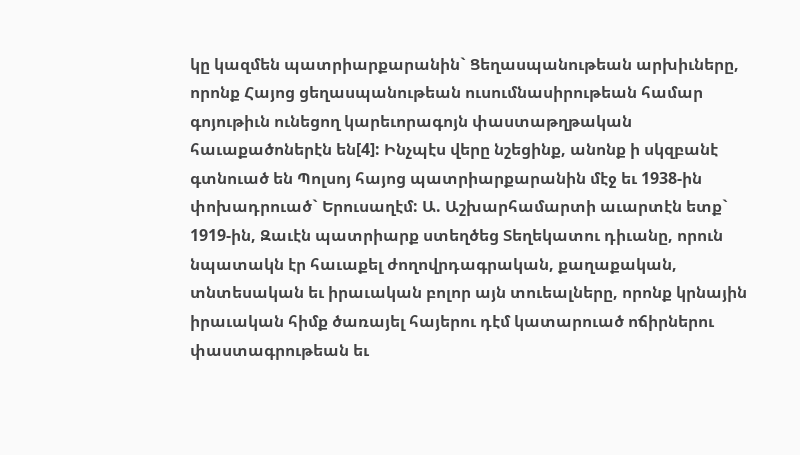կը կազմեն պատրիարքարանին` Ցեղասպանութեան արխիւները, որոնք Հայոց ցեղասպանութեան ուսումնասիրութեան համար գոյութիւն ունեցող կարեւորագոյն փաստաթղթական հաւաքածոներէն են[4]: Ինչպէս վերը նշեցինք, անոնք ի սկզբանէ գտնուած են Պոլսոյ հայոց պատրիարքարանին մէջ եւ 1938-ին փոխադրուած` Երուսաղէմ: Ա. Աշխարհամարտի աւարտէն ետք` 1919-ին, Զաւէն պատրիարք ստեղծեց Տեղեկատու դիւանը, որուն նպատակն էր հաւաքել ժողովրդագրական, քաղաքական, տնտեսական եւ իրաւական բոլոր այն տուեալները, որոնք կրնային իրաւական հիմք ծառայել հայերու դէմ կատարուած ոճիրներու փաստագրութեան եւ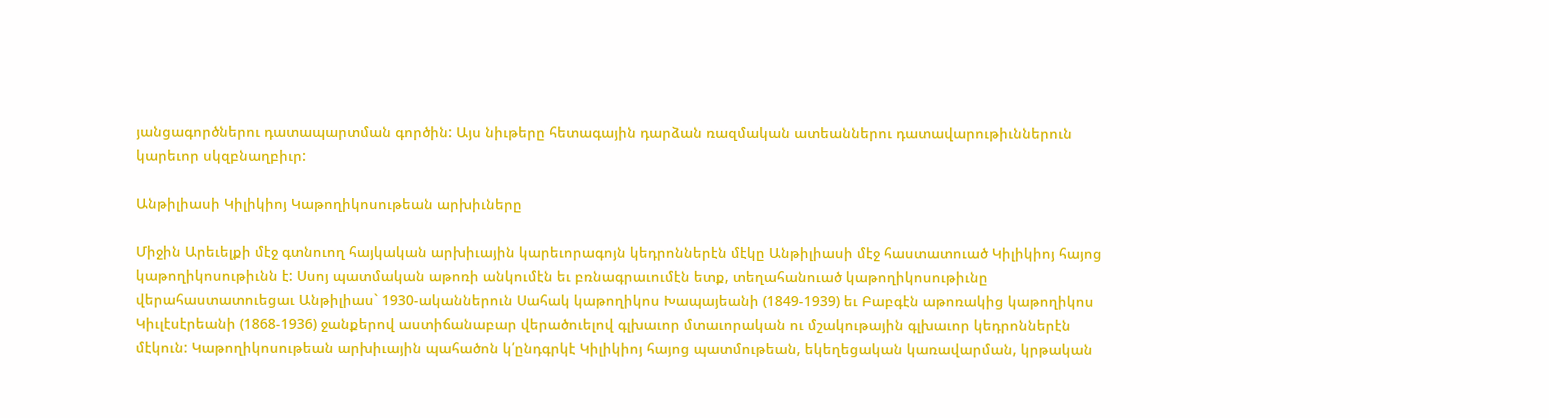յանցագործներու դատապարտման գործին: Այս նիւթերը հետագային դարձան ռազմական ատեաններու դատավարութիւններուն կարեւոր սկզբնաղբիւր:

Անթիլիասի Կիլիկիոյ Կաթողիկոսութեան արխիւները

Միջին Արեւելքի մէջ գտնուող հայկական արխիւային կարեւորագոյն կեդրոններէն մէկը Անթիլիասի մէջ հաստատուած Կիլիկիոյ հայոց կաթողիկոսութիւնն է: Սսոյ պատմական աթոռի անկումէն եւ բռնագրաւումէն ետք, տեղահանուած կաթողիկոսութիւնը վերահաստատուեցաւ Անթիլիաս` 1930-ականներուն Սահակ կաթողիկոս Խապայեանի (1849-1939) եւ Բաբգէն աթոռակից կաթողիկոս Կիւլէսէրեանի (1868-1936) ջանքերով աստիճանաբար վերածուելով գլխաւոր մտաւորական ու մշակութային գլխաւոր կեդրոններէն մէկուն: Կաթողիկոսութեան արխիւային պահածոն կ՛ընդգրկէ Կիլիկիոյ հայոց պատմութեան, եկեղեցական կառավարման, կրթական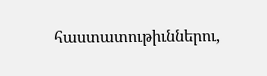հաստատութիւններու,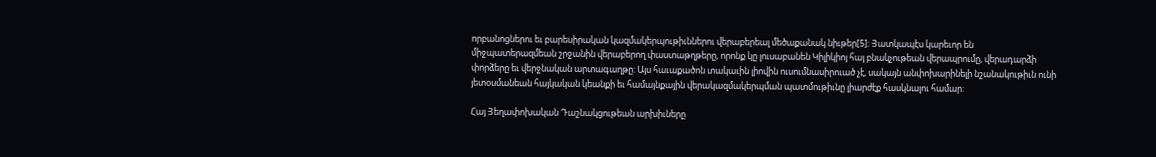որբանոցներու եւ բարեսիրական կազմակերպութիւններու վերաբերեալ մեծաքանակ նիւթեր[5]: Յատկապէս կարեւոր են միջպատերազմեան շրջանին վերաբերող փաստաթղթերը, որոնք կը լուսաբանեն Կիլիկիոյ հայ բնակչութեան վերապրումը, վերադարձի փորձերը եւ վերջնական արտագաղթը: Այս հաւաքածոն տակաւին լիովին ուսումնասիրուած չէ, սակայն անփոխարինելի նշանակութիւն ունի յետօսմանեան հայկական կեանքի եւ համայնքային վերակազմակերպման պատմութիւնը լիարժէք հասկնալու համար:

Հայ Յեղափոխական Դաշնակցութեան արխիւները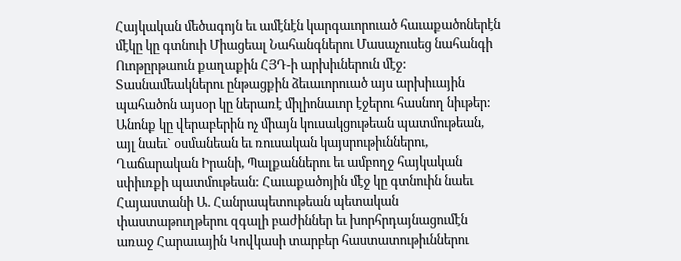Հայկական մեծագոյն եւ ամէնէն կարգաւորուած հաւաքածոներէն մէկը կը գտնուի Միացեալ Նահանգներու Մասաչուսեց նահանգի Ուոթըրթաուն քաղաքին ՀՅԴ-ի արխիւներուն մէջ: Տասնամեակներու ընթացքին ձեւաւորուած այս արխիւային պահածոն այսօր կը ներառէ միլիոնաւոր էջերու հասնող նիւթեր: Անոնք կը վերաբերին ոչ միայն կուսակցութեան պատմութեան, այլ նաեւ` օսմանեան եւ ռուսական կայսրութիւններու, Ղաճարական Իրանի, Պալքաններու եւ ամբողջ հայկական սփիւռքի պատմութեան: Հաւաքածոյին մէջ կը գտնուին նաեւ Հայաստանի Ա. Հանրապետութեան պետական փաստաթուղթերու զգալի բաժիններ եւ խորհրդայնացումէն առաջ Հարաւային Կովկասի տարբեր հաստատութիւններու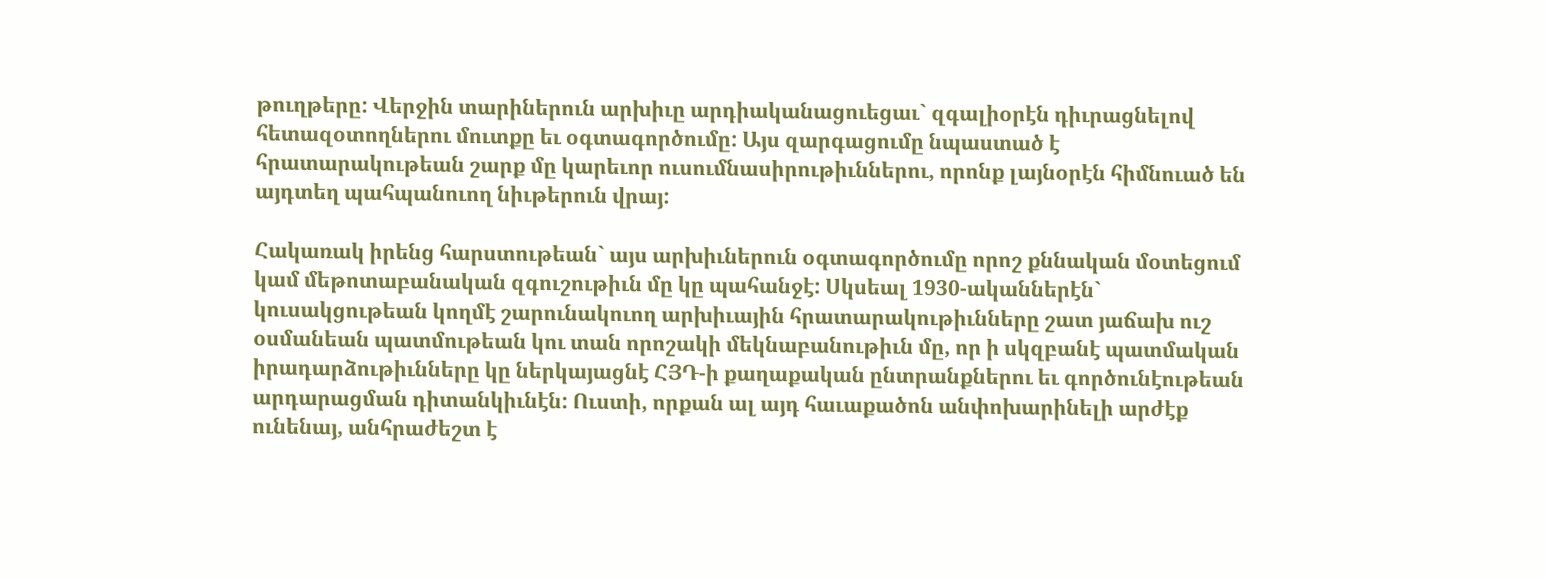թուղթերը: Վերջին տարիներուն արխիւը արդիականացուեցաւ` զգալիօրէն դիւրացնելով հետազօտողներու մուտքը եւ օգտագործումը: Այս զարգացումը նպաստած է հրատարակութեան շարք մը կարեւոր ուսումնասիրութիւններու, որոնք լայնօրէն հիմնուած են այդտեղ պահպանուող նիւթերուն վրայ:

Հակառակ իրենց հարստութեան` այս արխիւներուն օգտագործումը որոշ քննական մօտեցում կամ մեթոտաբանական զգուշութիւն մը կը պահանջէ: Սկսեալ 1930-ականներէն` կուսակցութեան կողմէ շարունակուող արխիւային հրատարակութիւնները շատ յաճախ ուշ օսմանեան պատմութեան կու տան որոշակի մեկնաբանութիւն մը, որ ի սկզբանէ պատմական իրադարձութիւնները կը ներկայացնէ ՀՅԴ-ի քաղաքական ընտրանքներու եւ գործունէութեան արդարացման դիտանկիւնէն: Ուստի, որքան ալ այդ հաւաքածոն անփոխարինելի արժէք ունենայ, անհրաժեշտ է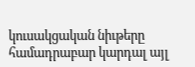կուսակցական նիւթերը համադրաբար կարդալ այլ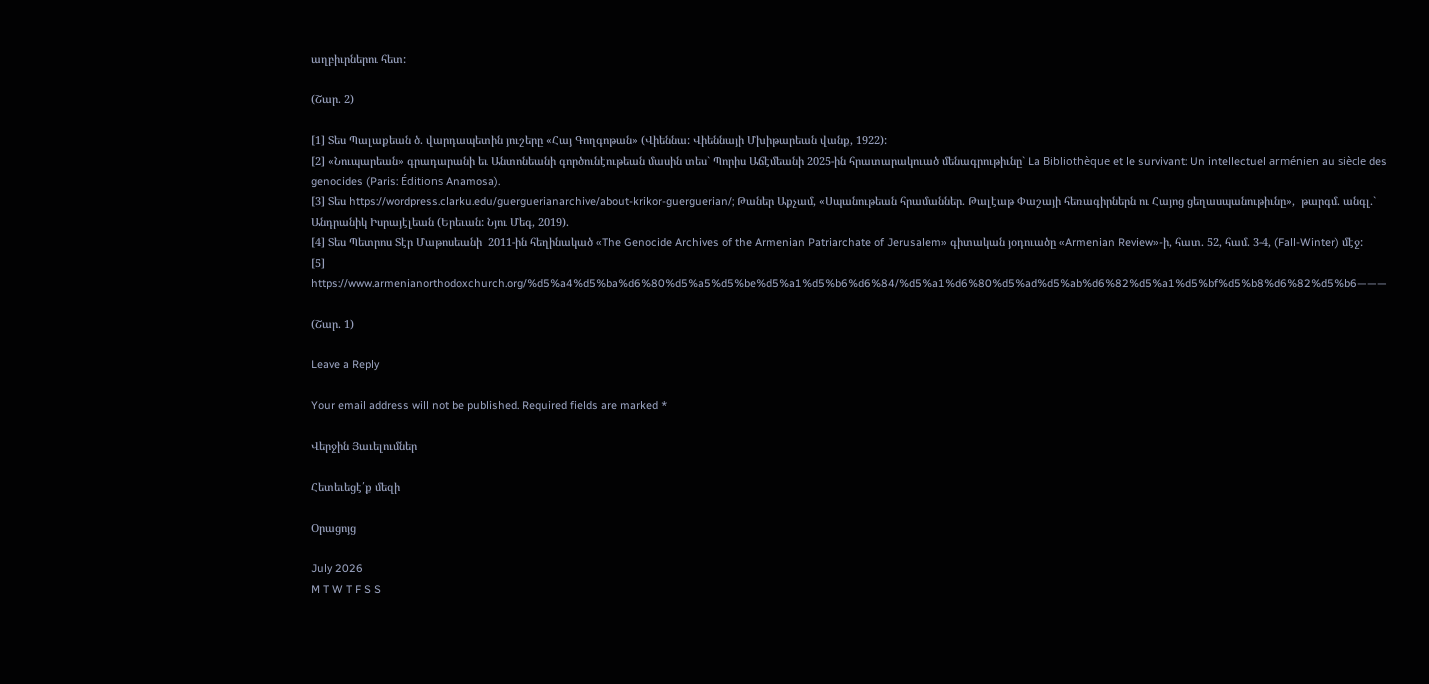աղբիւրներու հետ:

(Շար. 2)

[1] Տես Պալաքեան ծ. վարդապետին յուշերը «Հայ Գողգոթան» (Վիեննա: Վիեննայի Մխիթարեան վանք, 1922):
[2] «Նուպարեան» գրադարանի եւ Անտոնեանի գործունէութեան մասին տես` Պորիս Աճէմեանի 2025-ին հրատարակուած մենագրութիւնը` La Bibliothèque et le survivant: Un intellectuel arménien au siècle des genocides (Paris: Éditions Anamosa).
[3] Տես https://wordpress.clarku.edu/guerguerianarchive/about-krikor-guerguerian/; Թաներ Աքչամ, «Սպանութեան հրամաններ. Թալէաթ Փաշայի հեռագիրներն ու Հայոց ցեղասպանութիւնը»,  թարգմ. անգլ.` Անդրանիկ Իսրայէլեան (Երեւան: Նյու Մեգ, 2019).
[4] Տես Պետրոս Տէր Մաթոսեանի  2011-ին հեղինակած «The Genocide Archives of the Armenian Patriarchate of Jerusalem» գիտական յօդուածը «Armenian Review»-ի, հատ. 52, համ. 3-4, (Fall-Winter) մէջ:
[5] https://www.armenianorthodoxchurch.org/%d5%a4%d5%ba%d6%80%d5%a5%d5%be%d5%a1%d5%b6%d6%84/%d5%a1%d6%80%d5%ad%d5%ab%d6%82%d5%a1%d5%bf%d5%b8%d6%82%d5%b6———

(Շար. 1)

Leave a Reply

Your email address will not be published. Required fields are marked *

Վերջին Յաւելումներ

Հետեւեցէ՛ք մեզի

Օրացոյց

July 2026
M T W T F S S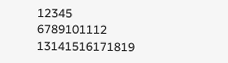12345
6789101112
13141516171819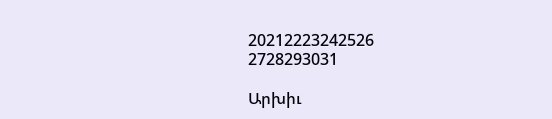20212223242526
2728293031

Արխիւ